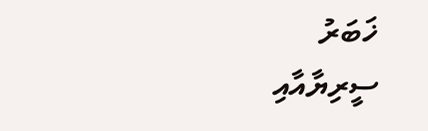ޚަބަރު
ސީރިޔާއާއި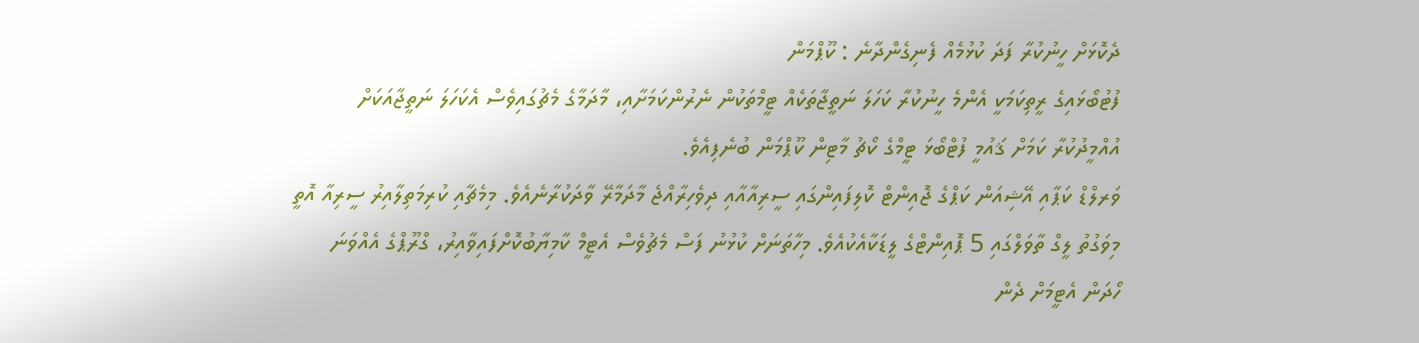ދެކޮޅަށް ހީނުކުރާ ފަދަ ކުޅުމެއް ފެނިގެންދާނެ : ކޫޕްމަން
ފުޓުބޯޅައިގެ ރީތިކަމަކީ އެންމެ ހީނުކުރާ ކަހަލަ ނަތީޖާތަކެއް ޓީމްތަކުން ނެރުންކަމަށާއި، މާދަމާގެ މެޗުގައިވެސް އެކަހަލަ ނަތީޖާއަކަށް އުއްމީދުކުރާ ކަމަށް ޤައުމީ ފުޓްބޯޅަ ޓީމްގެ ކޯޗު މާޓިން ކޫޕްމަން ބުނެފިއެވެ.
ވަރލްޑް ކަޕާއި އޭޝިއަން ކަޕްގެ ޖޮއިންޓް ކޮލިފައިންގައި ސީރިއާއާއި ދިވެހިރާއްޖެ މާދަމާރޭ ވާދަކުރާނެއެވެ. މިމެޗާއި ކުރިމަތިލާއިރު ސީރިއާ އޮތީ މިވަގުތު ލީގް ތާވަލްގައި 5 ޕޮއިންޓްގެ ލީޑަކާއެކުއެވެ. މިހާތަނަށް ކުޅުނު ފަސް މެޗުވެސް އެޓީމް ކާމިޔާބުކޮށްފައިވާއިރު، ގްރޫޕްގެ އެއްވަނަ ހޯދަން އެޓީމަށް ދެން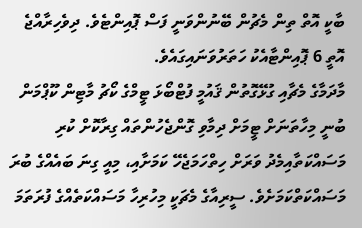ބާކީ އޮތް ތިން މެޗުން ބޭނުންވަނީ ފަސް ޕޮއިންޓެވެ. ދިވެހިރާއްޖެ އޮތީ 6 ޕޮއިންޓާއެކު ހަތަރުވަނައިގައެވެ.
މާދަމާގެ މެޗާއި ގުޅޭގޮތުން ޤައުމީ ފުޓްބޯޅަ ޓީމްގެ ކޯޗު މާޓިން ކޫޕްމަން ބުނީ މިހާތަނަށް ޓީމަށް ދިމާވި ގޮންޖެހުންތައް ގިރާކޮށް ކުރި މަސައްކަތާއިމެދު ވަރަށް ހިތްހަމަޖެހޭ ކަމަށާއި، މިއީ ގިނަ ބައެއްގެ ބުރަ މަސައްކަތްކަމަށެވެ. ސީރިއާގެ މެޗަކީ މިހުރިހާ މަސައްކަތެއްގެ ފުރަތަމަ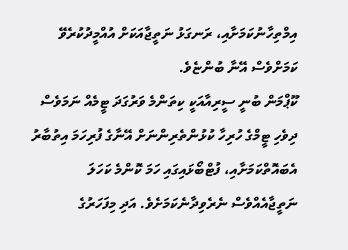އިމްތިހާނުކަމަށާއި، ރަނގަޅު ނަތީޖާއަކަށް އުއްމީދުކުރެވޭ ކަމަށްވެސް އޭނާ ބުންޏެވެ.
ކޫޕްމަން ބުނީ ސީރިއާއަކީ ކިތަންމެ ވަރުގަދަ ޓީމެއް ނަމަވެސް ދިވެހި ޓީމްގެ ހުރިހާ ކުޅުންތެރިންނަށް އޭނާގެ ފުރިހަމަ އިތުބާރު އެބައޮތްކަމަށާއި، ފުޓްބޯޅައިގައި ހަމަ ކޮންމެ ކަހަލަ ނަތީޖާއެއްވެސް ނެރެވިދާނެކަމަށެވެ. އަދި މިފަހަރުގެ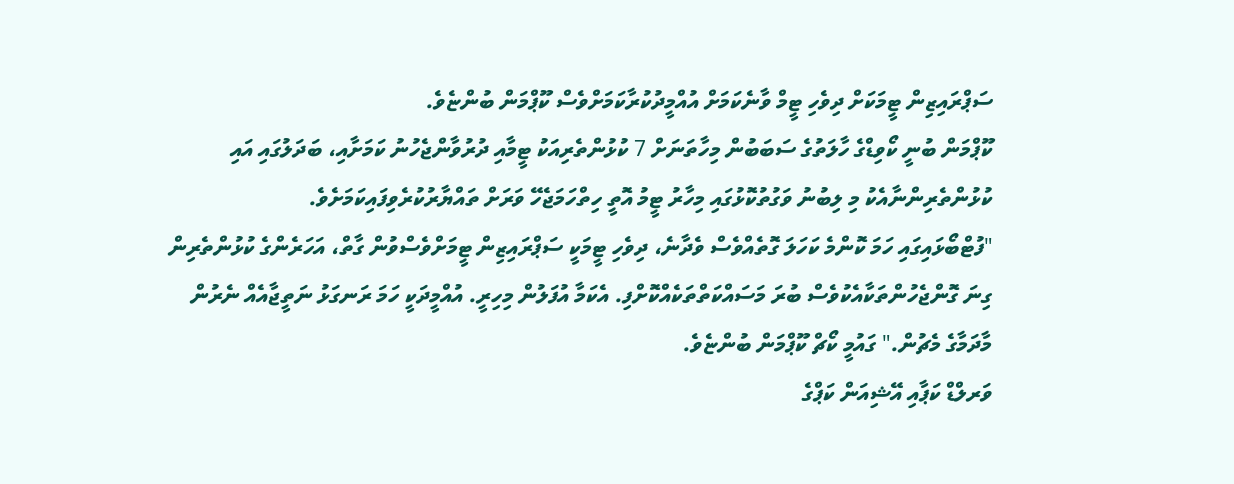ސަޕްރައިޒިން ޓީމަކަށް ދިވެހި ޓީމް ވާނެކަމަށް އުއްމީދުކުރާކަމަށްވެސް ކޫޕްމަން ބުންޏެވެ.
ކޫޕްމަން ބުނީ ކޯވިޑްގެ ހާލަތުގެ ސަބަބުން މިހާތަނަށް 7 ކުޅުންތެރިއަކު ޓީމާއި ދުރުވާންޖެހުނު ކަމަށާއި، ބަދަލުގައި އައި ކުޅުންތެރިންނާއެކު މި ލިބުނު ވަގުތުކޮޅުގައި މިހާރު ޓީމު އޮތީ ހިތްހަމަޖެހޭ ވަރަށް ތައްޔާރުކުރެވިފައިކަމަށެވެ.
"ފުޓްބޯޅައިގައި ހަމަ ކޮންމެ ކަހަލަ ގޮތެއްވެސް ވެދާނެ، ދިވެހި ޓީމަކީ ސަޕްރައިޒިން ޓީމަށްވެސްވުން ގާތް، އަހަރެންގެ ކުޅުންތެރިން ގިނަ ގޮންޖެހުންތަކާއެކުވެސް ބުރަ މަސައްކަތްތަކެއްކޮށްފި. އެކަމާ އުފަލުން މިހިރީ. އުއްމީދަކީ ހަމަ ރަނގަޅު ނަތީޖާއެއް ނެރުން މާދަމާގެ މެޗުން." ގައުމީ ކޯޗް ކޫޕްމަން ބުންޏެވެ.
ވަރލްޑް ކަޕާއި އޭޝިއަން ކަޕްގެ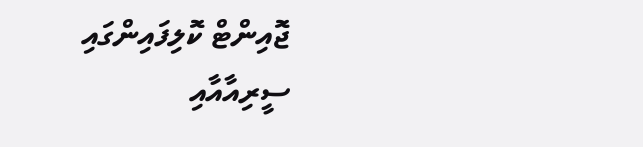ޖޮއިންޓް ކޮލިފައިންގައި ސީރިއާއާއި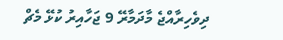ދިވެހިރާއްޖެ މާދަމާރޭ 9 ޖަހާއިރު ކުޅޭ މެޗް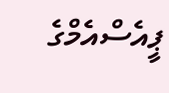ޕީއެސްއެމްގެ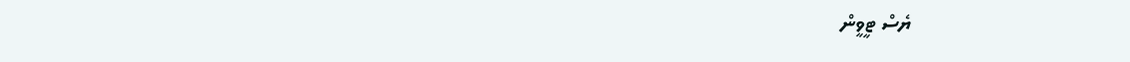ޔެސް ޓީވީން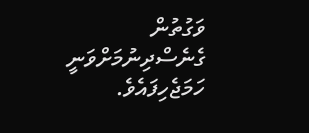ވަގުތުން ގެނެސްދިނުމަށްވަނީ ހަމަޖެހިފައެވެ.